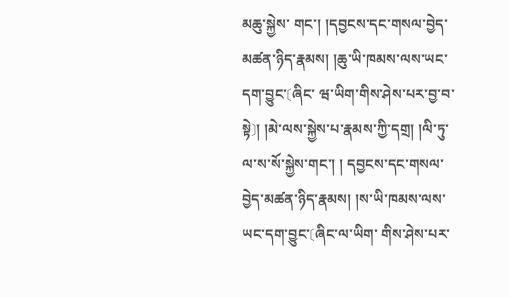མཆུ་སྐྱེས་ གང་། །དབྱངས་དང་གསལ་བྱེད་མཚན་ཉིད་རྣམས། །ཆུ་ཡི་ཁམས་ལས་ཡང་དག་བྱུང་〔ཞིང་ ཝ་ཡིག་གིས་ཤེས་པར་བྱ་བ་སྟེ〕། །མེ་ལས་སྐྱེས་པ་རྣམས་ཀྱི་དགྲ། །ལི་ཏུ་ལ་ས་སོ་སྐྱེས་གང་། ། དབྱངས་དང་གསལ་བྱེད་མཚན་ཉིད་རྣམས། །ས་ཡི་ཁམས་ལས་ཡང་དག་བྱུང་〔ཞིང་ལ་ཡིག་ གིས་ཤེས་པར་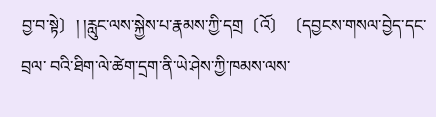བྱ་བ་སྟེ〕། །རླུང་ལས་སྐྱེས་པ་རྣམས་ཀྱི་དགྲ〔འོ〕〔དབྱངས་གསལ་བྱེད་དང་བྲལ་ བའི་ཐིག་ལེ་ཚེག་དྲག་ནི་ཡེ་ཤེས་ཀྱི་ཁམས་ལས་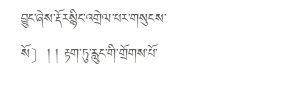བྱུང་ཞེས་རྡོརསྙིང་འགྲེལ་པར་གསུངས་སོ〕། ། རྟག་ཏུ་རླུང་གི་གྲོགས་པོ་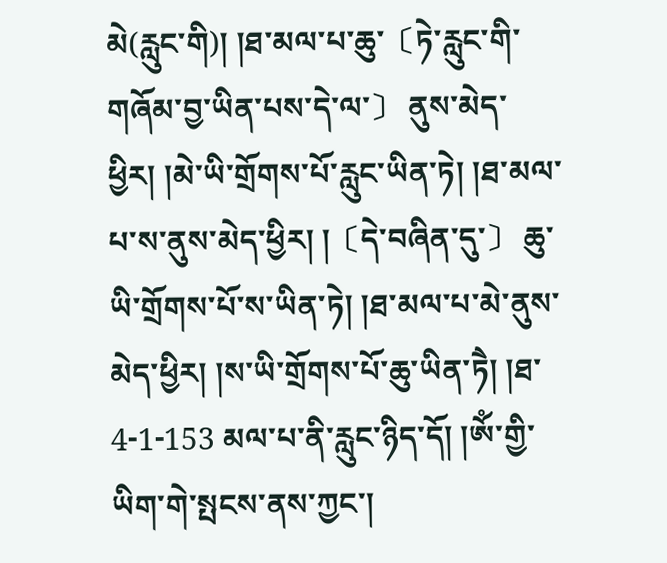མེ(རླུང་གི)། །ཐ་མལ་པ་ཆུ་〔ཏེ་རླུང་གི་གཞོམ་བྱ་ཡིན་པས་དེ་ལ་〕 ནུས་མེད་ཕྱིར། །མེ་ཡི་གྲོགས་པོ་རླུང་ཡིན་ཏེ། །ཐ་མལ་པ་ས་ནུས་མེད་ཕྱིར། །〔དེ་བཞིན་དུ་〕 ཆུ་ཡི་གྲོགས་པོ་ས་ཡིན་ཏེ། །ཐ་མལ་པ་མེ་ནུས་མེད་ཕྱིར། །ས་ཡི་གྲོགས་པོ་ཆུ་ཡིན་ཏཻ། །ཐ་ 4-1-153 མལ་པ་ནི་རླུང་ཉིད་དོ། །ༀ་གྱི་ཡིག་གེ་སྤངས་ནས་ཀྱང་།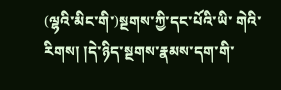(ལྷའི་མིང་གི་)སྔགས་ཀྱི་དང་པོའི་ཡི་ གེའི་རིགས། །དེ་ཉིད་སྔགས་རྣམས་དག་གི་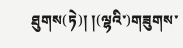ཐུགས(ཏེ)། །(ལྷའི་)གཟུགས་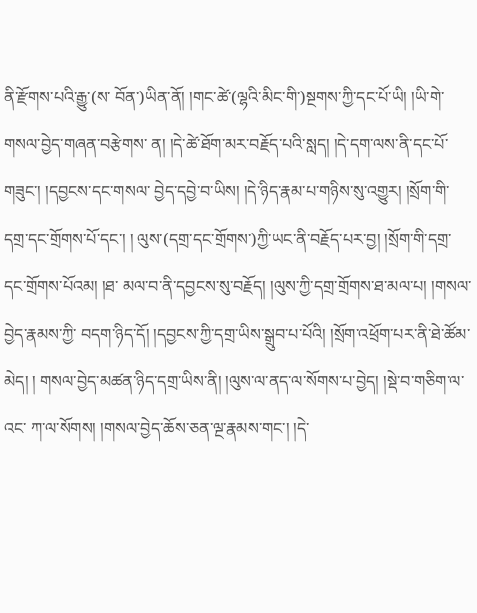ནི་རྫོགས་པའི་རྒྱུ་(ས་ བོན་)ཡིན་ནོ། །གང་ཚེ་(ལྷའི་མིང་གི་)སྔགས་ཀྱི་དང་པོ་ཡི། །ཡི་གེ་གསལ་བྱེད་གཞན་བརྩེགས་ ན། །དེ་ཚེ་ཐོག་མར་བརྗོད་པའི་སླད། །དེ་དག་ལས་ནི་དང་པོ་གཟུང་། །དབྱངས་དང་གསལ་ བྱེད་དབྱེ་བ་ཡིས། །དེ་ཉིད་རྣམ་པ་གཉིས་སུ་འགྱུར། །སྲོག་གི་དགྲ་དང་གྲོགས་པོ་དང་། ། ལུས་(དགྲ་དང་གྲོགས་)ཀྱི་ཡང་ནི་བརྗོད་པར་བྱ། །སྲོག་གི་དགྲ་དང་གྲོགས་པོའམ། །ཐ་ མལ་བ་ནི་དབྱངས་སུ་བརྗོད། །ལུས་ཀྱི་དགྲ་གྲོགས་ཐ་མལ་པ། །གསལ་བྱེད་རྣམས་ཀྱི་ བདག་ཉིད་དོ། །དབྱངས་ཀྱི་དགྲ་ཡིས་སྒྲུབ་པ་པོའི། །སྲོག་འཕྲོག་པར་ནི་ཐེ་ཚོམ་མེད། ། གསལ་བྱེད་མཚན་ཉིད་དགྲ་ཡིས་ནི། །ལུས་ལ་ནད་ལ་སོགས་པ་བྱེད། །སྡེ་བ་གཅིག་ལ་འང་ ཀ་ལ་སོགས། །གསལ་བྱེད་ཆོས་ཅན་ལྔ་རྣམས་གང་། །དེ་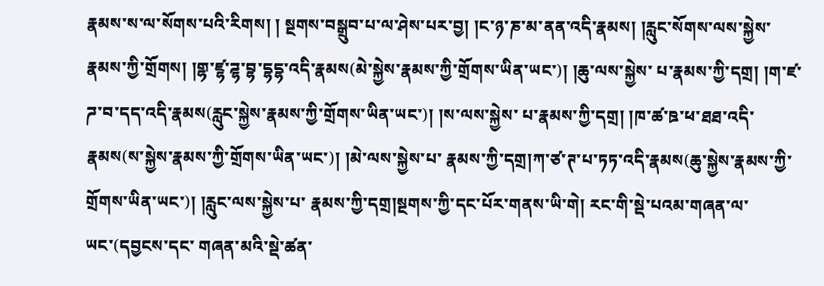རྣམས་ས་ལ་སོགས་པའི་རིགས། ། སྔགས་བསྒྲུབ་པ་ལ་ཤེས་པར་བྱ། །ང་ཉ་ཎ་མ་ནན་འདི་རྣམས། །རླུང་སོགས་ལས་སྐྱེས་ རྣམས་ཀྱི་གྲོགས། །གྷ་ཛྷ་ཌྷ་བྷ་དྷདྷ་འདི་རྣམས(མེ་སྐྱེས་རྣམས་ཀྱི་གྲོགས་ཡིན་ཡང་)། །ཆུ་ལས་སྐྱེས་ པ་རྣམས་ཀྱི་དགྲ། །ག་ཛ་ཌ་བ་དད་འདི་རྣམས(རླུང་སྐྱེས་རྣམས་ཀྱི་གྲོགས་ཡིན་ཡང་)། །ས་ལས་སྐྱེས་ པ་རྣམས་ཀྱི་དགྲ། །ཁ་ཚ་ཋ་ཕ་ཐཐ་འདི་རྣམས(ས་སྐྱེས་རྣམས་ཀྱི་གྲོགས་ཡིན་ཡང་)། །མེ་ལས་སྐྱེས་པ་ རྣམས་ཀྱི་དགྲ།ཀ་ཙ་ཊ་པ་ཏཏ་འདི་རྣམས(ཆུ་སྐྱེས་རྣམས་ཀྱི་གྲོགས་ཡིན་ཡང་)། །རླུང་ལས་སྐྱེས་པ་ རྣམས་ཀྱི་དགྲ།སྔགས་ཀྱི་དང་པོར་གནས་ཡི་གེ། རང་གི་སྡེ་པའམ་གཞན་ལ་ཡང་(དབྱངས་དང་ གཞན་མའི་སྡེ་ཚན་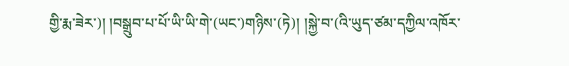གྱི་རྨ་ཟེར་)། །བསྒྲུབ་པ་པོ་ཡི་ཡི་གེ་(ཡང་)གཉིས་(ཏེ)། །སྐྱེ་བ་(འི་ཡུད་ཙམ་དཀྱིལ་འཁོར་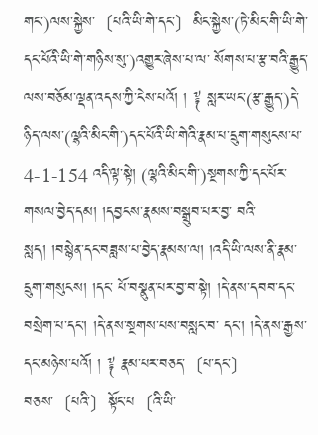གང་)ལས་སྐྱེས་〔པའི་ཡི་གེ་དང་〕མིང་སྐྱེས་(ཏེ་མིང་གི་ཡི་གེ་དང་པོའི་ཡི་གེ་གཉིས་སུ་)འགྱུར་ཞེས་པ་ལ་ སོགས་པ་རྩ་བའི་རྒྱུད་ལས་བཅོམ་ལྡན་འདས་ཀྱི་ངེས་པའོ། ། ༈ སླར་ཡང་(རྩ་རྒྱུད་)དེ་ཉིད་ལས་(ལྷའི་མིང་གི་)དང་པོའི་ཡི་གེའི་རྣམ་པ་དྲུག་གསུངས་པ་ 4-1-154 འདི་ལྟ་སྟེ། (ལྷའི་མིང་གི་)སྔགས་ཀྱི་དང་པོར་གསལ་བྱེད་དམ། །དབྱངས་རྣམས་བསྒྲུབ་པར་བྱ་ བའི་སླད། །བསྙེན་དང་བཟླས་པ་བྱེད་རྣམས་ལ། །འདི་ཡི་ལས་ནི་རྣམ་དྲུག་གསུངས། །དང་ པོ་བསྣུན་པར་བྱ་བ་སྟེ། །དེ་ནས་དབབ་དང་བསྲེག་པ་དང་། །དེ་ནས་སྔགས་པས་བསླང་བ་ དང་། །དེ་ནས་རྒྱས་དང་མཉེས་པའོ། ། ༈ རྣམ་པར་བཅད་〔པ་དང་〕བཅས་〔པའི་〕སྟོང་པ〔འི་ཡི་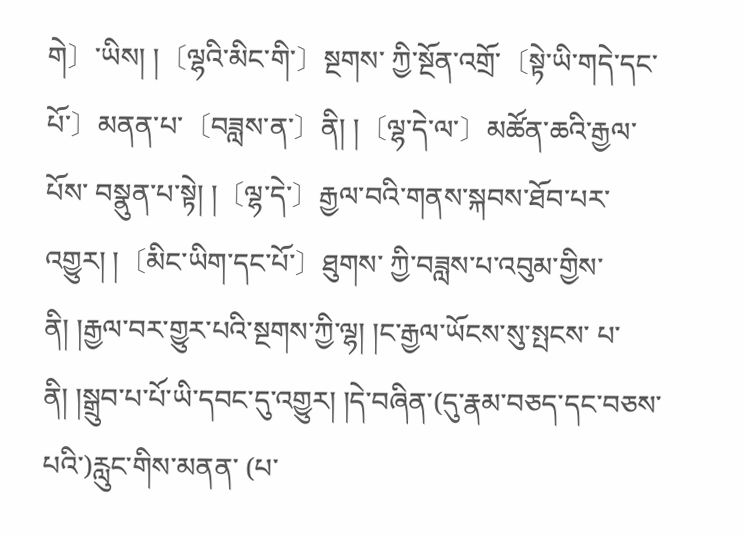གེ〕་ཡིས། །〔ལྷའི་མིང་གི་〕སྔགས་ ཀྱི་སྔོན་འགྲོ་〔སྟེ་ཡི་གདེ་དང་པོ་〕མནན་པ་〔བཟླས་ན་〕ནི། །〔ལྷ་དེ་ལ་〕མཚོན་ཆའི་རྒྱལ་པོས་ བསྣུན་པ་སྟེ། །〔ལྷ་དེ་〕རྒྱལ་བའི་གནས་སྐབས་ཐོབ་པར་འགྱུར། །〔མིང་ཡིག་དང་པོ་〕ཐུགས་ ཀྱི་བཟླས་པ་འབུམ་གྱིས་ནི། །རྒྱལ་བར་གྱུར་པའི་སྔགས་ཀྱི་ལྷ། །ང་རྒྱལ་ཡོངས་སུ་སྤངས་ པ་ནི། །སྒྲུབ་པ་པོ་ཡི་དབང་དུ་འགྱུར། །དེ་བཞིན་(དུ་རྣམ་བཅད་དང་བཅས་པའི་)རླུང་གིས་མནན་ (པ་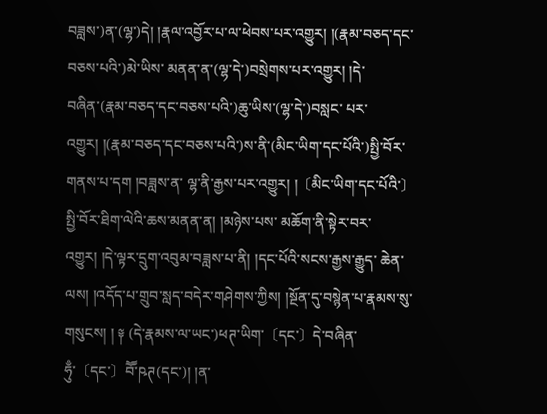བཟླས་)ན་(ལྷ་)དེ། །རྣལ་འབྱོར་པ་ལ་ཕེབས་པར་འགྱུར། །(རྣམ་བཅད་དང་བཅས་པའི་)མེ་ཡིས་ མནན་ན་(ལྷ་དེ་)བསྲེགས་པར་འགྱུར། །དེ་བཞིན་(རྣམ་བཅད་དང་བཅས་པའི་)ཆུ་ཡིས་(ལྷ་དེ་)བསླང་ པར་འགྱུར། །(རྣམ་བཅད་དང་བཅས་པའི་)ས་ནི་(མིང་ཡིག་དང་པོའི་)སྤྱི་བོར་གནས་པ་དག །བཟླས་ན་ ལྷ་ནི་རྒྱས་པར་འགྱུར། །〔མིང་ཡིག་དང་པོའི་〕སྤྱི་བོར་ཐིག་ལེའི་ཆས་མནན་ན། །མཉེས་པས་ མཆོག་ནི་སྟེར་བར་འགྱུར། །དེ་ལྟར་དྲུག་འབུམ་བཟླས་པ་ནི། །དང་པོའི་སངས་རྒྱས་རྒྱུད་ ཆེན་ལས། །འདོད་པ་གྲུབ་སླད་བདེར་གཤེགས་ཀྱིས། །སྔོན་དུ་བསྙེན་པ་རྣམས་སུ་གསུངས། ། ༈ (དེ་རྣམས་ལ་ཡང་)ཕཊ་ཡིག་〔དང་〕དེ་བཞིན་ཧུྃ་〔དང་〕བཽ་ཥཊ(དང་)། །ན་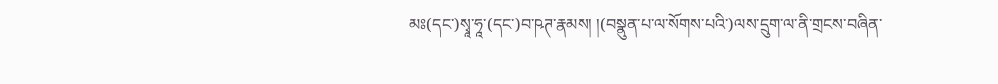མཿ(དང་)སྭཱ་ཧཱ་(དང་)བ་ཥཊ་རྣམས། །(བསྣུན་པ་ལ་སོགས་པའི་)ལས་དྲུག་ལ་ནི་གྲངས་བཞིན་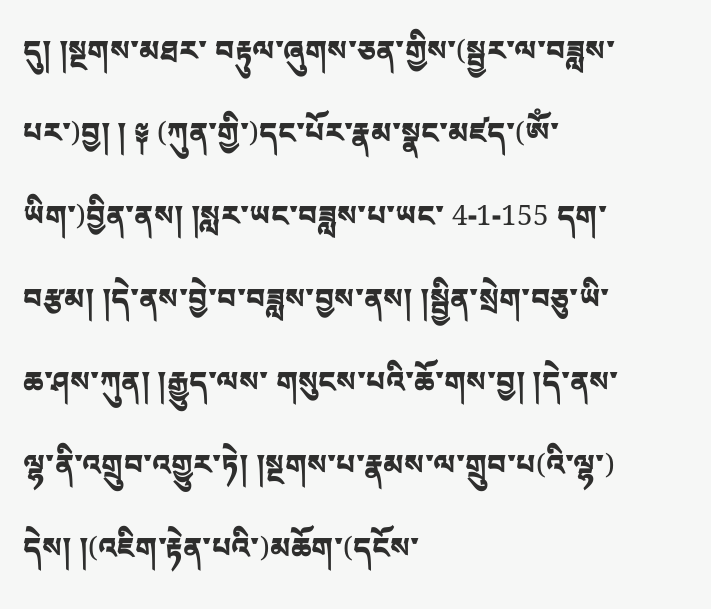དུ། །སྔགས་མཐར་ བརྟུལ་ཞུགས་ཅན་གྱིས་(སྦྱར་ལ་བཟླས་པར་)བྱ། ། ༈ (ཀུན་གྱི་)དང་པོར་རྣམ་སྣང་མཛད་(ༀ་ཡིག་)བྱིན་ནས། །སླར་ཡང་བཟླས་པ་ཡང་ 4-1-155 དག་བརྩམ། །དེ་ནས་བྱེ་བ་བཟླས་བྱས་ནས། །སྦྱིན་སྲེག་བཅུ་ཡི་ཆ་ཤས་ཀུན། །རྒྱུད་ལས་ གསུངས་པའི་ཆོ་གས་བྱ། །དེ་ནས་ལྷ་ནི་འགྲུབ་འགྱུར་ཏེ། །སྔགས་པ་རྣམས་ལ་གྲུབ་པ(འི་ལྷ་) དེས། །(འཇིག་རྟེན་པའི་)མཆོག་(དངོས་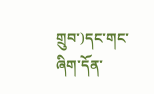གྲུབ་)དང་གང་ཞིག་དོན་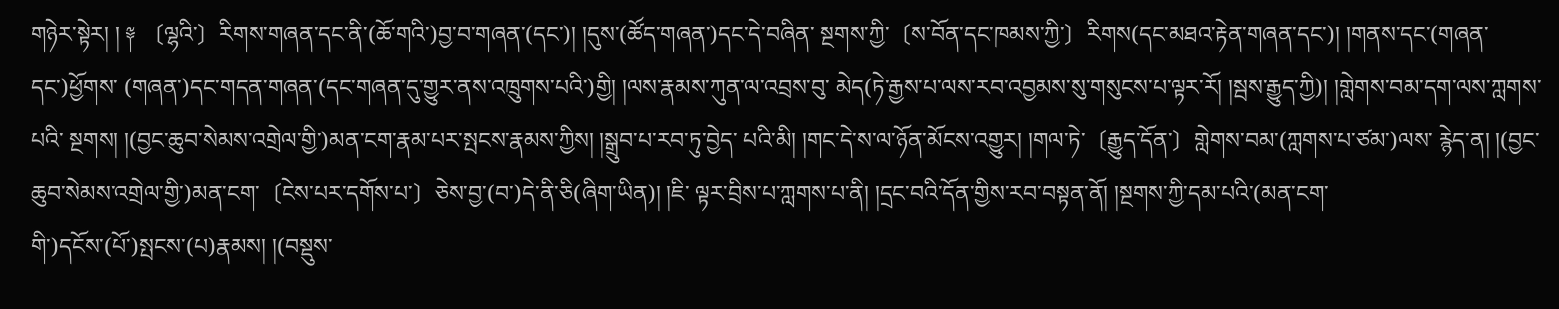གཉེར་སྟེར། ། ༈ 〔ལྷའི་〕རིགས་གཞན་དང་ནི་(ཆོ་གའི་)བྱ་བ་གཞན་(དང་)། །དུས་(ཚོད་གཞན་)དང་དེ་བཞིན་ སྔགས་ཀྱི་〔ས་བོན་དང་ཁམས་ཀྱི་〕རིགས(དང་མཐའ་རྟེན་གཞན་དང་)། །གནས་དང་(གཞན་དང་)ཕྱོགས་ (གཞན་)དང་གདན་གཞན་(དང་གཞན་དུ་གྱུར་ནས་འཁྲུགས་པའི་)གྱི། །ལས་རྣམས་ཀུན་ལ་འབྲས་བུ་ མེད(ཏེ་རྒྱས་པ་ལས་རབ་འབྱམས་སུ་གསུངས་པ་ལྟར་རོ། །སྦས་རྒྱུད་ཀྱི)། །གླེགས་བམ་དག་ལས་ཀླགས་པའི་ སྔགས། །(བྱང་ཆུབ་སེམས་འགྲེལ་གྱི་)མན་ངག་རྣམ་པར་སྤངས་རྣམས་ཀྱིས། །སྒྲུབ་པ་རབ་ཏུ་བྱེད་ པའི་མི། །གང་དེ་ས་ལ་ཉོན་མོངས་འགྱུར། །གལ་ཏེ་〔རྒྱུད་དོན་〕གླེགས་བམ་(ཀླགས་པ་ཙམ་)ལས་ རྙེད་ན། །(བྱང་ཆུབ་སེམས་འགྲེལ་གྱི་)མན་ངག་〔ངེས་པར་དགོས་པ་〕ཅེས་བྱ་(བ་)དེ་ནི་ཅི(ཞིག་ཡིན)། །ཇི་ ལྟར་བྲིས་པ་ཀླགས་པ་ནི། །དྲང་བའི་དོན་གྱིས་རབ་བསྟན་ནོ། །སྔགས་ཀྱི་དམ་པའི་(མན་ངག་ གི་)དངོས་(པོ་)སྤངས་(པ)རྣམས། །(བསྡུས་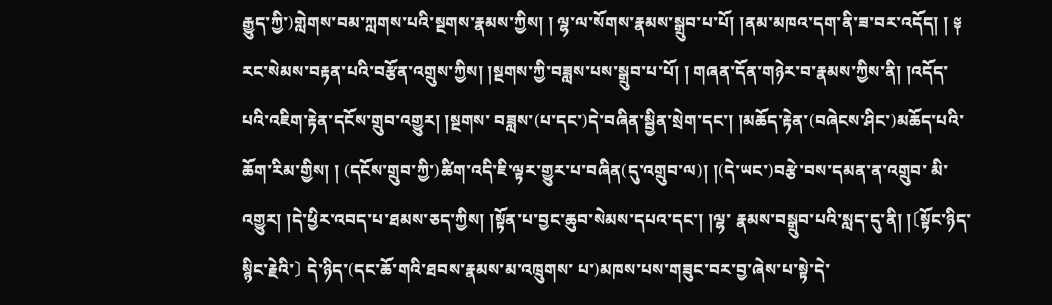རྒྱུད་ཀྱི་)གླེགས་བམ་ཀླགས་པའི་སྔགས་རྣམས་ཀྱིས། ། ལྷ་ལ་སོགས་རྣམས་སྒྲུབ་པ་པོ། །ནམ་མཁའ་དག་ནི་ཟ་བར་འདོད། ། ༈ རང་སེམས་བརྟན་པའི་བརྩོན་འགྲུས་ཀྱིས། །སྔགས་ཀྱི་བཟླས་པས་སྒྲུབ་པ་པོ། ། གཞན་དོན་གཉེར་བ་རྣམས་ཀྱིས་ནི། །འདོད་པའི་འཇིག་རྟེན་དངོས་གྲུབ་འགྱུར། །སྔགས་ བཟླས་(པ་དང་)དེ་བཞིན་སྦྱིན་སྲེག་དང་། །མཆོད་རྟེན་(བཞེངས་ཤིང་)མཆོད་པའི་ཆོག་རིམ་གྱིས། ། (དངོས་གྲུབ་ཀྱི་)ཚིག་འདི་ཇི་ལྟར་གྱུར་པ་བཞིན(དུ་འགྲུབ་ལ)། །(དེ་ཡང་)བརྩེ་བས་དམན་ན་འགྲུབ་ མི་འགྱུར། །དེ་ཕྱིར་འབད་པ་ཐམས་ཅད་ཀྱིས། །སྟོན་པ་བྱང་ཆུབ་སེམས་དཔའ་དང་། །ལྷ་ རྣམས་བསྒྲུབ་པའི་སླད་དུ་ནི། །〔སྟོང་ཉིད་སྙིང་རྗེའི་〕 དེ་ཉིད་(དང་ཆོ་གའི་ཐབས་རྣམས་མ་འཁྲུགས་ པ་)མཁས་པས་གཟུང་བར་བྱ་ཞེས་པ་སྟེ་དེ་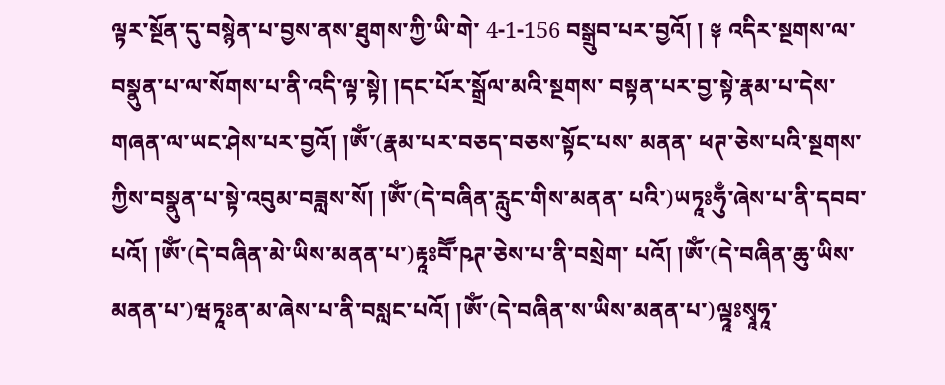ལྟར་སྔོན་དུ་བསྙེན་པ་བྱས་ནས་ཐུགས་ཀྱི་ཡི་གེ་ 4-1-156 བསྒྲུབ་པར་བྱའོ། ། ༈ འདིར་སྔགས་ལ་བསྣུན་པ་ལ་སོགས་པ་ནི་འདི་ལྟ་སྟེ། །དང་པོར་སྒྲོལ་མའི་སྔགས་ བསྟན་པར་བྱ་སྟེ་རྣམ་པ་དེས་གཞན་ལ་ཡང་ཤེས་པར་བྱའོ། །ༀ་(རྣམ་པར་བཅད་བཅས་སྟོང་པས་ མནན་ ཕཊ་ཅེས་པའི་སྔགས་ཀྱིས་བསྣུན་པ་སྟེ་འབུམ་བཟླས་སོ། །ༀ་(དེ་བཞིན་རླུང་གིས་མནན་ པའི་)ཡཏཱཿཧུྃ་ཞེས་པ་ནི་དབབ་པའོ། །ༀ་(དེ་བཞིན་མེ་ཡིས་མནན་པ་)རྟཱཿབཽ་ཥཊ་ཅེས་པ་ནི་བསྲེག་ པའོ། །ༀ་(དེ་བཞིན་ཆུ་ཡིས་མནན་པ་)ཝཏཱཿན་མ་ཞེས་པ་ནི་བསླང་པའོ། །ༀ་(དེ་བཞིན་ས་ཡིས་མནན་པ་)ལྟཱཿསྭཱཧཱ་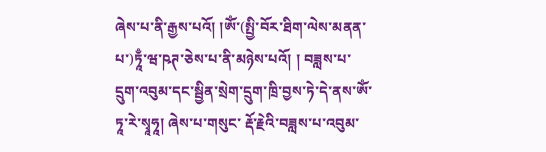ཞེས་པ་ནི་རྒྱས་པའོ། །ༀ་(སྤྱི་བོར་ཐིག་ལེས་མནན་པ་)ཏཱྃ་ཝ་ཥཊ་ཅེས་པ་ནི་མཉེས་པའོ། ། བཟླས་པ་དྲུག་འབུམ་དང་སྦྱིན་སྲེག་དྲུག་ཁྲི་བྱས་ཏེ་དེ་ནས་ༀ་ཏཱ་རེ་སྭཱཧཱ། ཞེས་པ་གསུང་ རྡོ་རྗེའི་བཟླས་པ་འབུམ་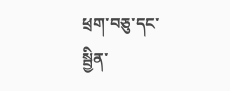ཕྲག་བཅུ་དང་སྦྱིན་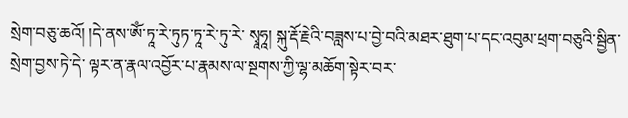སྲེག་བཅུ་ཆའོ། །དེ་ནས་ༀ་ཏཱ་རེ་ཏུཏ་ཏཱ་རེ་ཏུ་རེ་ སྭཱཧཱ། སྐུ་རྡོ་རྗེའི་བཟླས་པ་བྱེ་བའི་མཐར་ཐུག་པ་དང་འབུམ་ཕྲག་བཅུའི་སྦྱིན་སྲེག་བྱས་ཏེ་དེ་ ལྟར་ན་རྣལ་འབྱོར་པ་རྣམས་ལ་སྔགས་ཀྱི་ལྷ་མཆོག་སྟེར་བར་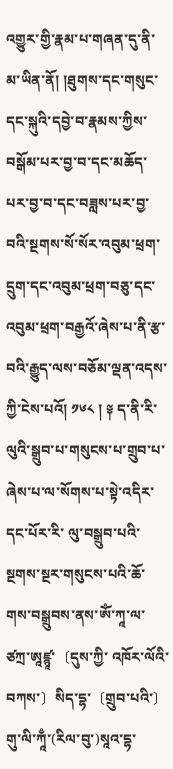འགྱུར་གྱི་རྣམ་པ་གཞན་དུ་ནི་ མ་ཡིན་ནོ། །ཐུགས་དང་གསུང་དང་སྐུའི་དབྱེ་བ་རྣམས་ཀྱིས་བསྒོམ་པར་བྱ་བ་དང་མཆོད་ པར་བྱ་བ་དང་བཟླས་པར་བྱ་བའི་སྔགས་སོ་སོར་འབུམ་ཕྲག་དྲུག་དང་འབུམ་ཕྲག་བཅུ་དང་ འབུམ་ཕྲག་བརྒྱའོ་ཞེས་པ་ནི་རྩ་བའི་རྒྱུད་ལས་བཅོམ་ལྡན་འདས་ཀྱི་ངེས་པའོ། ༡༦༨ ། ༈ ད་ནི་རི་ལུའི་སྒྲུབ་པ་གསུངས་པ་གྲུབ་པ་ཞེས་པ་ལ་སོགས་པ་སྟེ་འདིར་དང་པོར་རི་ ལུ་བསྒྲུབ་པའི་སྔགས་སྔར་གསུངས་པའི་ཆོ་གས་བསྒྲུབས་ནས་ༀ་ཀཱ་ལ་ཙཀྲ་ཨཱཛྙཱ་〔དུས་ཀྱི་ འཁོར་ལོའི་བཀས་〕སིད་དྷ་〔གྲུབ་པའི་〕གུ་ལི་ཀཱྃ་(རིལ་བུ་)སཱའ་དྷ་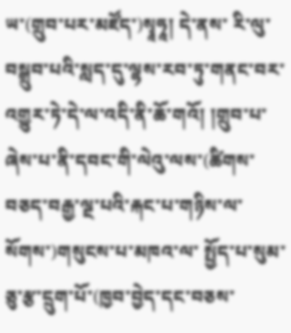ཡ་(གྲུབ་པར་མཛོད་)སྭཱཧཱ། དེ་ནས་ རི་ལུ་བསྒྲུབ་པའི་སླད་དུ་ལྷས་རབ་ཏུ་གནང་བར་འགྱུར་ཏེ་དེ་ལ་འདི་ནི་ཆོ་གའོ། །གྲུབ་པ་ ཞེས་པ་ནི་དབང་གི་ལེའུ་ལས་(ཚིགས་བཅད་བརྒྱ་ལྔ་པའི་རྐང་པ་གཉིས་ལ་སོགས་)གསུངས་པ་མཁའ་ལ་ སྤྱོད་པ་སུམ་ཅུ་རྩ་དྲུག་པོ་(ཁྱབ་བྱེད་དང་བཅས་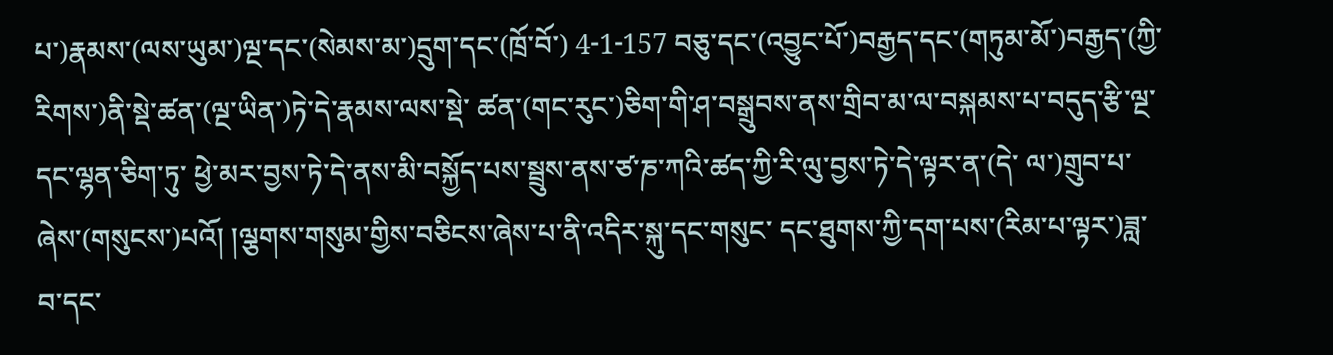པ་)རྣམས་(ལས་ཡུམ་)ལྔ་དང་(སེམས་མ་)དྲུག་དང་(ཁྲོ་བོ་) 4-1-157 བཅུ་དང་(འབྱུང་པོ་)བརྒྱད་དང་(གཏུམ་མོ་)བརྒྱད་(ཀྱི་རིགས་)ནི་སྡེ་ཚན་(ལྔ་ཡིན་)ཏེ་དེ་རྣམས་ལས་སྡེ་ ཚན་(གང་རུང་)ཅིག་གི་ཤ་བསྒྲུབས་ནས་གྲིབ་མ་ལ་བསྐམས་པ་བདུད་རྩི་ལྔ་དང་ལྷན་ཅིག་ཏུ་ ཕྱེ་མར་བྱས་ཏེ་དེ་ནས་མི་བསྐྱོད་པས་སྦྲུས་ནས་ཙ་ཎ་ཀའི་ཚད་ཀྱི་རི་ལུ་བྱས་ཏེ་དེ་ལྟར་ན་(དེ་ ལ་)གྲུབ་པ་ཞེས་(གསུངས་)པའོ། །ལྕགས་གསུམ་གྱིས་བཅིངས་ཞེས་པ་ནི་འདིར་སྐུ་དང་གསུང་ དང་ཐུགས་ཀྱི་དག་པས་(རིམ་པ་ལྟར་)ཟླ་བ་དང་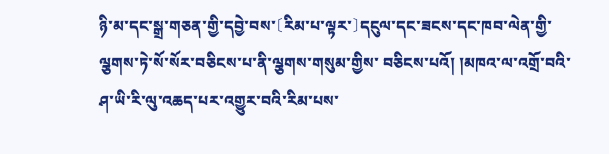ཉི་མ་དང་སྒྲ་གཅན་གྱི་དབྱེ་བས་〔རིམ་པ་ལྟར་〕དངུལ་དང་ཟངས་དང་ཁབ་ལེན་གྱི་ལྕགས་ཏེ་སོ་སོར་བཅིངས་པ་ནི་ལྕགས་གསུམ་གྱིས་ བཅིངས་པའོ། །མཁའ་ལ་འགྲོ་བའི་ཤ་ཡི་རི་ལུ་འཆད་པར་འགྱུར་བའི་རིམ་པས་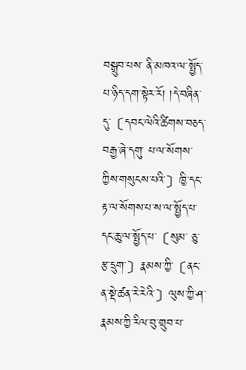བསྒྲུབ་པས་ ནི་མཁའ་ལ་སྤྱོད་པ་ཉིད་དག་སྟེར་རོ། །དེ་བཞིན་དུ་〔དབང་ལེའི་ཚིགས་བཅད་བརྒྱ་ཞེ་དགུ་ པ་ལ་སོགས་ཀྱིས་གསུངས་པའི་〕ཁྱི་དང་རྟ་ལ་སོགས་པ་ས་ལ་སྤྱོད་པ་དང་ཆུ་ལ་སྤྱོད་པ་〔སུམ་ ཅུ་རྩ་དྲུག་〕རྣམས་ཀྱི་〔ནང་ན་སྡེ་ཚན་རེ་རེའི་〕ལུས་ཀྱི་ཤ་རྣམས་ཀྱི་རིལ་བུ་གྲུབ་པ་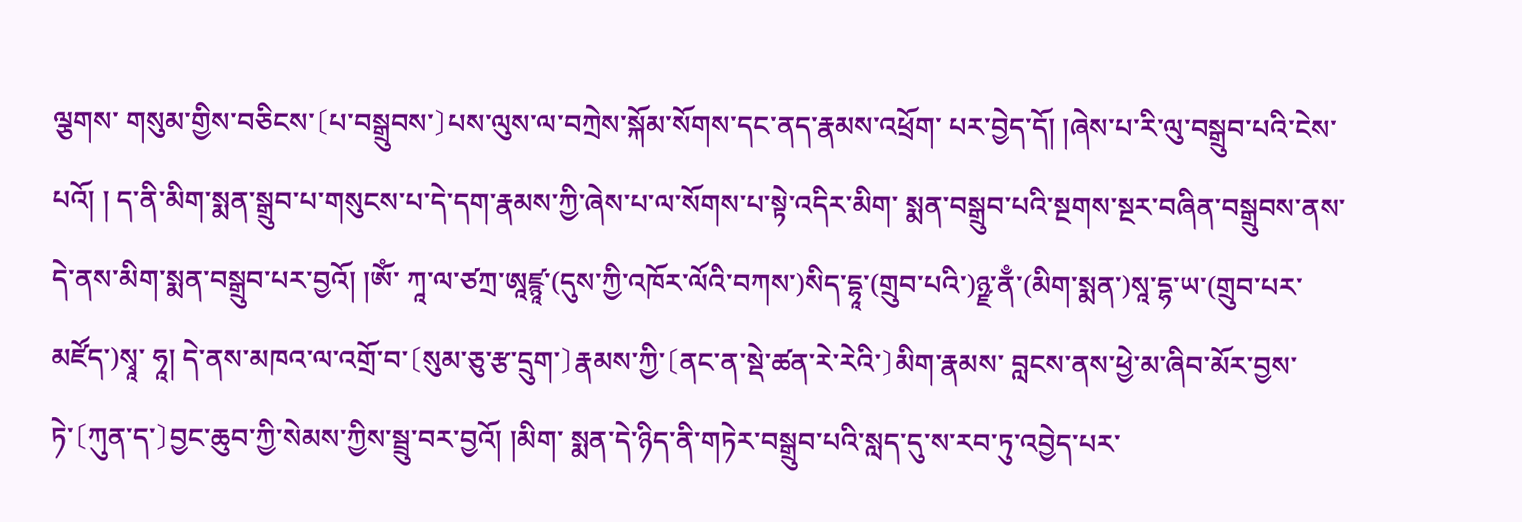ལྕགས་ གསུམ་གྱིས་བཅིངས་〔པ་བསྒྲུབས་〕པས་ལུས་ལ་བཀྲེས་སྐོམ་སོགས་དང་ནད་རྣམས་འཕྲོག་ པར་བྱེད་དོ། །ཞེས་པ་རི་ལུ་བསྒྲུབ་པའི་ངེས་པའོ། ། ད་ནི་མིག་སྨན་སྒྲུབ་པ་གསུངས་པ་དེ་དག་རྣམས་ཀྱི་ཞེས་པ་ལ་སོགས་པ་སྟེ་འདིར་མིག་ སྨན་བསྒྲུབ་པའི་སྔགས་སྔར་བཞིན་བསྒྲུབས་ནས་དེ་ནས་མིག་སྨན་བསྒྲུབ་པར་བྱའོ། །ༀ་ ཀཱ་ལ་ཙཀྲ་ཨཱཛྙཱ་(དུས་ཀྱི་འཁོར་ལོའི་བཀས་)སིད་དྷཱ་(གྲུབ་པའི་)ཉྫ་ནྃ་(མིག་སྨན་)སཱ་དྷ་ཡ་(གྲུབ་པར་མཛོད་)སྭཱ་ ཧཱ། དེ་ནས་མཁའ་ལ་འགྲོ་བ་〔སུམ་ཅུ་རྩ་དྲུག་〕རྣམས་ཀྱི་〔ནང་ན་སྡེ་ཚན་རེ་རེའི་〕མིག་རྣམས་ བླངས་ནས་ཕྱེ་མ་ཞིབ་མོར་བྱས་ཏེ་〔ཀུན་ད་〕བྱང་ཆུབ་ཀྱི་སེམས་ཀྱིས་སྦྲུ་བར་བྱའོ། །མིག་ སྨན་དེ་ཉིད་ནི་གཏེར་བསྒྲུབ་པའི་སླད་དུ་ས་རབ་ཏུ་འབྱེད་པར་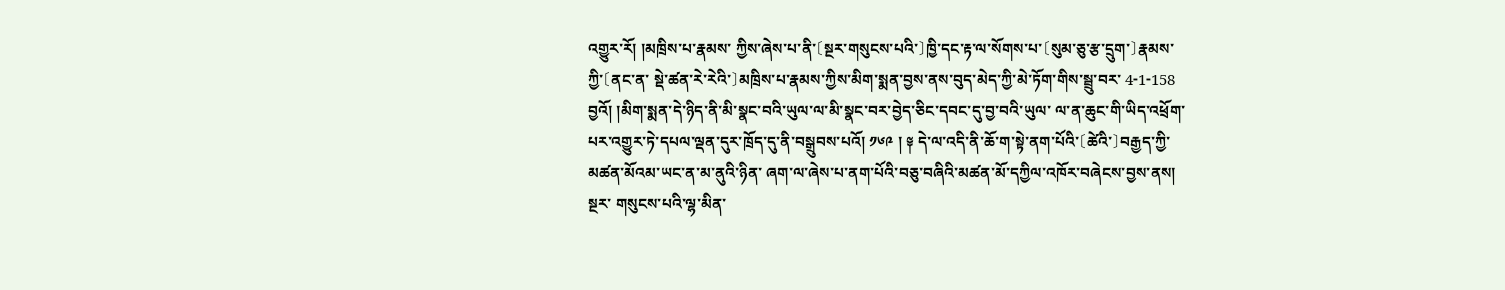འགྱུར་རོ། །མཁྲིས་པ་རྣམས་ ཀྱིས་ཞེས་པ་ནི་〔སྔར་གསུངས་པའི་〕ཁྱི་དང་རྟ་ལ་སོགས་པ་〔སུམ་ཅུ་རྩ་དྲུག་〕རྣམས་ཀྱི་〔ནང་ན་ སྡེ་ཚན་རེ་རེའི་〕མཁྲིས་པ་རྣམས་ཀྱིས་མིག་སྨན་བྱས་ནས་བུད་མེད་ཀྱི་མེ་ཏོག་གིས་སྦྲུ་བར་ 4-1-158 བྱའོ། །མིག་སྨན་དེ་ཉིད་ནི་མི་སྣང་བའི་ཡུལ་ལ་མི་སྣང་བར་བྱེད་ཅིང་དབང་དུ་བྱ་བའི་ཡུལ་ ལ་ན་ཆུང་གི་ཡིད་འཕྲོག་པར་འགྱུར་ཏེ་དཔལ་ལྡན་དུར་ཁྲོད་དུ་ནི་བསྒྲུབས་པའོ། ༡༦༩ ། ༈ དེ་ལ་འདི་ནི་ཆོ་ག་སྟེ་ནག་པོའི་〔ཚེའི་〕བརྒྱད་ཀྱི་མཚན་མོའམ་ཡང་ན་མ་ནུའི་ཉིན་ ཞག་ལ་ཞེས་པ་ནག་པོའི་བཅུ་བཞིའི་མཚན་མོ་དཀྱིལ་འཁོར་བཞེངས་བྱས་ནས། སྔར་ གསུངས་པའི་ལྷ་མིན་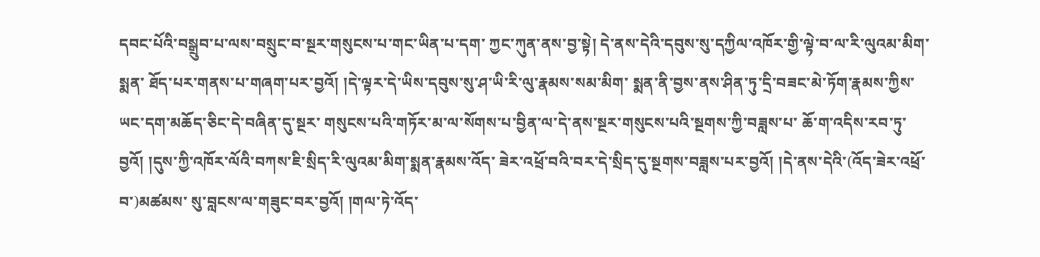དབང་པོའི་བསྒྲུབ་པ་ལས་བསྲུང་བ་སྔར་གསུངས་པ་གང་ཡིན་པ་དག་ ཀྱང་ཀུན་ནས་བྱ་སྟེ། དེ་ནས་དེའི་དབུས་སུ་དཀྱིལ་འཁོར་གྱི་ལྟེ་བ་ལ་རི་ལུའམ་མིག་སྨན་ ཐོད་པར་གནས་པ་གཞག་པར་བྱའོ། །དེ་ལྟར་དེ་ཡིས་དབུས་སུ་ཤ་ཡི་རི་ལུ་རྣམས་སམ་མིག་ སྨན་ནི་བྱས་ནས་ཤིན་ཏུ་དྲི་བཟང་མེ་ཏོག་རྣམས་ཀྱིས་ཡང་དག་མཆོད་ཅིང་དེ་བཞིན་དུ་སྔར་ གསུངས་པའི་གཏོར་མ་ལ་སོགས་པ་བྱིན་ལ་དེ་ནས་སྔར་གསུངས་པའི་སྔགས་ཀྱི་བཟླས་པ་ ཆོ་ག་འདིས་རབ་ཏུ་བྱའོ། །དུས་ཀྱི་འཁོར་ལོའི་བཀས་ཇི་སྲིད་རི་ལུའམ་མིག་སྨན་རྣམས་འོད་ ཟེར་འཕྲོ་བའི་བར་དེ་སྲིད་དུ་སྔགས་བཟླས་པར་བྱའོ། །དེ་ནས་དེའི་(འོད་ཟེར་འཕྲོ་བ་)མཚམས་ སུ་བླངས་ལ་གཟུང་བར་བྱའོ། །གལ་ཏེ་འོད་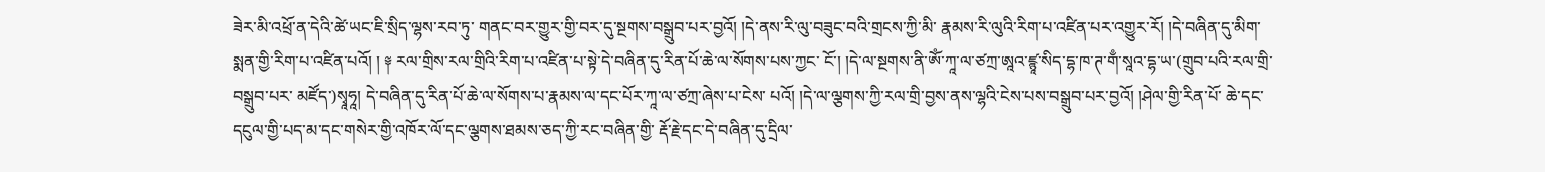ཟེར་མི་འཕྲོ་ན་དེའི་ཚེ་ཡང་ཇི་སྲིད་ལྷས་རབ་ཏུ་ གནང་བར་གྱུར་གྱི་བར་དུ་སྔགས་བསྒྲུབ་པར་བྱའོ། །དེ་ནས་རི་ལུ་བཟུང་བའི་གྲངས་ཀྱི་མི་ རྣམས་རི་ལུའི་རིག་པ་འཛིན་པར་འགྱུར་རོ། །དེ་བཞིན་དུ་མིག་སྨན་གྱི་རིག་པ་འཛིན་པའོ། ། ༈ རལ་གྲིས་རལ་གྲིའི་རིག་པ་འཛིན་པ་སྟེ་དེ་བཞིན་དུ་རིན་པོ་ཆེ་ལ་སོགས་པས་ཀྱང་ ངོ་། །དེ་ལ་སྔགས་ནི་ༀ་ཀཱ་ལ་ཙཀྲ་ཨཱའ་ཛྙཱ་སིད་དྷ་ཁ་ཊ་གྃ་སཱའ་དྷ་ཡ་(གྲུབ་པའི་རལ་གྲི་བསྒྲུབ་པར་ མཛོད་)སྭཱཧཱ། དེ་བཞིན་དུ་རིན་པོ་ཆེ་ལ་སོགས་པ་རྣམས་ལ་དང་པོར་ཀཱ་ལ་ཙཀྲ་ཞེས་པ་ངེས་ པའོ། །དེ་ལ་ལྕགས་ཀྱི་རལ་གྲི་བྱས་ནས་ལྷའི་ངེས་པས་བསྒྲུབ་པར་བྱའོ། །ཤེལ་གྱི་རིན་པོ་ ཆེ་དང་དངུལ་གྱི་པད་མ་དང་གསེར་གྱི་འཁོར་ལོ་དང་ལྕགས་ཐམས་ཅད་ཀྱི་རང་བཞིན་གྱི་ རྡོ་རྗེ་དང་དེ་བཞིན་དུ་དྲིལ་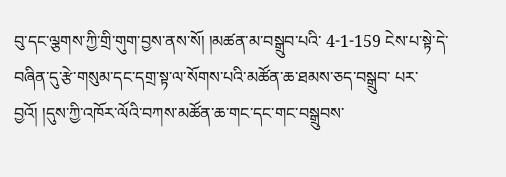བུ་དང་ལྕགས་ཀྱི་གྲི་གུག་བྱས་ནས་སོ། །མཚན་མ་བསྒྲུབ་པའི་ 4-1-159 ངེས་པ་སྟེ་དེ་བཞིན་དུ་རྩེ་གསུམ་དང་དགྲ་སྟ་ལ་སོགས་པའི་མཚོན་ཆ་ཐམས་ཅད་བསྒྲུབ་ པར་བྱའོ། །དུས་ཀྱི་འཁོར་ལོའི་བཀས་མཚོན་ཆ་གང་དང་གང་བསྒྲུབས་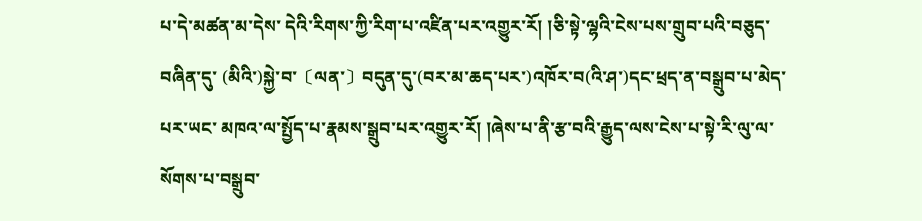པ་དེ་མཚན་མ་དེས་ དེའི་རིགས་ཀྱི་རིག་པ་འཛིན་པར་འགྱུར་རོ། །ཅི་སྟེ་ལྷའི་ངེས་པས་གྲུབ་པའི་བཅུད་བཞིན་དུ་ (མིའི་)སྐྱེ་བ་〔ལན་〕བདུན་དུ་(བར་མ་ཆད་པར་)འཁོར་བ(འི་ཤ་)དང་ཕྲད་ན་བསྒྲུབ་པ་མེད་པར་ཡང་ མཁའ་ལ་སྤྱོད་པ་རྣམས་སྒྲུབ་པར་འགྱུར་རོ། །ཞེས་པ་ནི་རྩ་བའི་རྒྱུད་ལས་ངེས་པ་སྟེ་རི་ལུ་ལ་ སོགས་པ་བསྒྲུབ་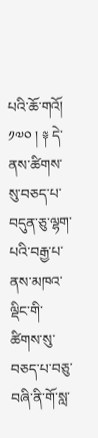པའི་ཆོ་གའོ། ༡༧༠ ། ༈ དེ་ནས་ཚིགས་སུ་བཅད་པ་བདུན་ཅུ་ལྷག་པའི་བརྒྱ་པ་ནས་མཁའ་ལྡིང་གི་ཚིགས་སུ་ བཅད་པ་བཅུ་བཞི་ནི་གོ་སླ་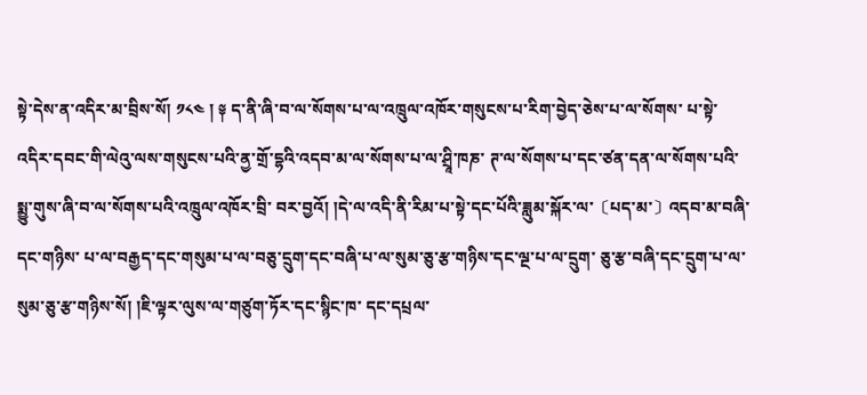སྟེ་དེས་ན་འདིར་མ་བྲིས་སོ། ༡༨༤ ། ༈ ད་ནི་ཞི་བ་ལ་སོགས་པ་ལ་འཁྲུལ་འཁོར་གསུངས་པ་རིག་བྱེད་ཅེས་པ་ལ་སོགས་ པ་སྟེ་འདིར་དབང་གི་ལེའུ་ལས་གསུངས་པའི་ནྱ་གྲོ་དྷའི་འདབ་མ་ལ་སོགས་པ་ལ་ཤྲཱི་ཁཎ་ ཊ་ལ་སོགས་པ་དང་ཙན་དན་ལ་སོགས་པའི་སྨྱུ་གུས་ཞི་བ་ལ་སོགས་པའི་འཁྲུལ་འཁོར་བྲི་ བར་བྱའོ། །དེ་ལ་འདི་ནི་རིམ་པ་སྟེ་དང་པོའི་ཟླུམ་སྐོར་ལ་〔པད་མ་〕འདབ་མ་བཞི་དང་གཉིས་ པ་ལ་བརྒྱད་དང་གསུམ་པ་ལ་བཅུ་དྲུག་དང་བཞི་པ་ལ་སུམ་ཅུ་རྩ་གཉིས་དང་ལྔ་པ་ལ་དྲུག་ ཅུ་རྩ་བཞི་དང་དྲུག་པ་ལ་སུམ་ཅུ་རྩ་གཉིས་སོ། །ཇི་ལྟར་ལུས་ལ་གཙུག་ཏོར་དང་སྙིང་ཁ་ དང་དཔྲལ་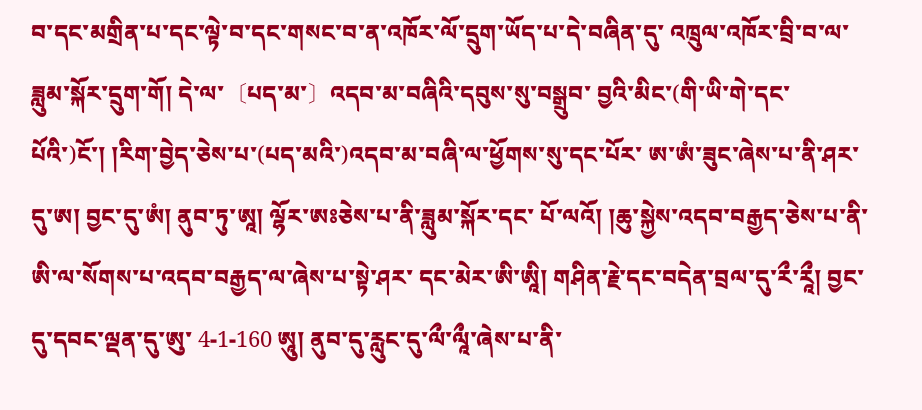བ་དང་མགྲིན་པ་དང་ལྟེ་བ་དང་གསང་བ་ན་འཁོར་ལོ་དྲུག་ཡོད་པ་དེ་བཞིན་དུ་ འཁྲུལ་འཁོར་བྲི་བ་ལ་ཟླུམ་སྐོར་དྲུག་གོ། དེ་ལ་〔པད་མ་〕འདབ་མ་བཞིའི་དབུས་སུ་བསྒྲུབ་ བྱའི་མིང་(གི་ཡི་གེ་དང་པོའི་)ངོ་། །རིག་བྱེད་ཅེས་པ་(པད་མའི་)འདབ་མ་བཞི་ལ་ཕྱོགས་སུ་དང་པོར་ ཨ་ཨཾ་ཟུང་ཞེས་པ་ནི་ཤར་དུ་ཨ། བྱང་དུ་ཨཾ། ནུབ་ཏུ་ཨཱ། ལྷོར་ཨཿཅེས་པ་ནི་ཟླུམ་སྐོར་དང་ པོ་ལའོ། །ཆུ་སྐྱེས་འདབ་བརྒྱད་ཅེས་པ་ནི་ཨི་ལ་སོགས་པ་འདབ་བརྒྱད་ལ་ཞེས་པ་སྟེ་ཤར་ དང་མེར་ཨི་ཨཱི། གཤིན་རྗེ་དང་བདེན་བྲལ་དུ་རྀ་རཱྀ། བྱང་དུ་དབང་ལྡན་དུ་ཨུ་ 4-1-160 ཨཱུ། ནུབ་དུ་རླུང་དུ་ལྀ་ལཱྀ་ཞེས་པ་ནི་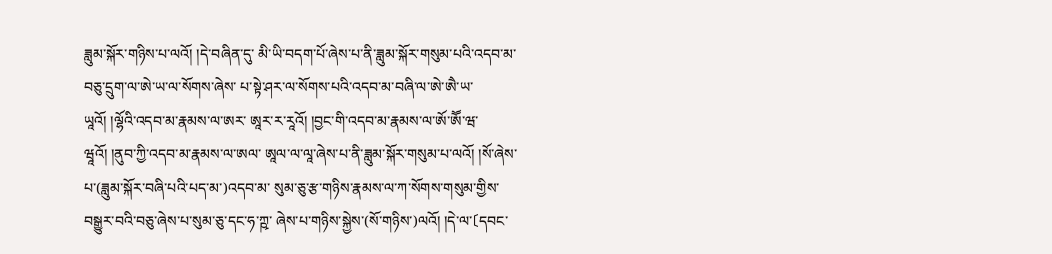ཟླུམ་སྐོར་གཉིས་པ་ལའོ། །དེ་བཞིན་དུ་ མི་ཡི་བདག་པོ་ཞེས་པ་ནི་ཟླུམ་སྐོར་གསུམ་པའི་འདབ་མ་བཅུ་དྲུག་ལ་ཨེ་ཡ་ལ་སོགས་ཞེས་ པ་སྟེ་ཤར་ལ་སོགས་པའི་འདབ་མ་བཞི་ལ་ཨེ་ཨཻ་ཡ་ཡཱའོ། །ལྷོའི་འདབ་མ་རྣམས་ལ་ཨར་ ཨཱར་ར་རཱའོ། །བྱང་གི་འདབ་མ་རྣམས་ལ་ཨོ་ཨཽ་ཝ་ཝཱའོ། །ནུབ་ཀྱི་འདབ་མ་རྣམས་ལ་ཨལ་ ཨཱལ་ལ་ལཱ་ཞེས་པ་ནི་ཟླུམ་སྐོར་གསུམ་པ་ལའོ། །སོ་ཞེས་པ་(ཟླུམ་སྐོར་བཞི་པའི་པད་མ་)འདབ་མ་ སུམ་ཅུ་རྩ་གཉིས་རྣམས་ལ་ཀ་སོགས་གསུམ་གྱིས་བསྒྱུར་བའི་བཅུ་ཞེས་པ་སུམ་ཅུ་དང་ཧ་ཀྵ་ ཞེས་པ་གཉིས་སྐྱེས་(སོ་གཉིས་)ལའོ། །དེ་ལ་〔དབང་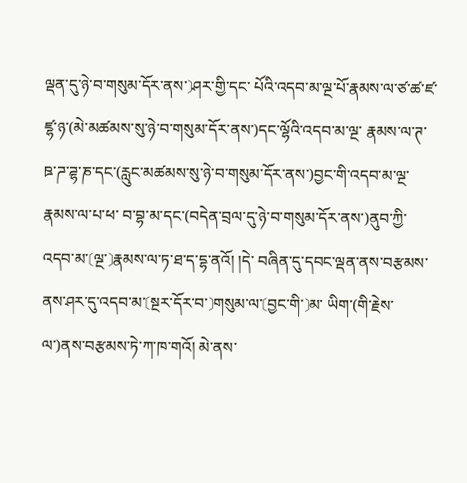ལྡན་དུ་ཉེ་བ་གསུམ་དོར་ནས་〕ཤར་གྱི་དང་ པོའི་འདབ་མ་ལྔ་པོ་རྣམས་ལ་ཙ་ཚ་ཛ་ཛྷ་ཉ་(མེ་མཚམས་སུ་ཉེ་བ་གསུམ་དོར་ནས་)དང་ལྷོའི་འདབ་མ་ལྔ་ རྣམས་ལ་ཊ་ཋ་ཌ་ཌྷ་ཎ་དང་(རླུང་མཚམས་སུ་ཉེ་བ་གསུམ་དོར་ནས་)བྱང་གི་འདབ་མ་ལྔ་རྣམས་ལ་པ་ཕ་ བ་བྷ་མ་དང་(བདེན་བྲལ་དུ་ཉེ་བ་གསུམ་དོར་ནས་)ནུབ་ཀྱི་འདབ་མ་〔ལྔ་〕རྣམས་ལ་ཏ་ཐ་ད་དྷ་ནའོ། །དེ་ བཞིན་དུ་དབང་ལྡན་ནས་བརྩམས་ནས་ཤར་དུ་འདབ་མ་〔སྔར་དོར་བ་〕གསུམ་ལ་〔བྱང་གི་〕མ་ ཡིག་(གི་རྗེས་ལ་)ནས་བརྩམས་ཏེ་ཀ་ཁ་གའོ། མེ་ནས་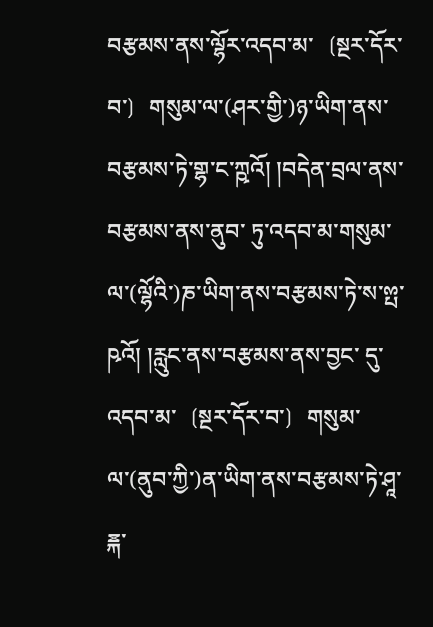བརྩམས་ནས་ལྷོར་འདབ་མ་〔སྔར་དོར་བ་〕གསུམ་ལ་(ཤར་གྱི་)ཉ་ཡིག་ནས་བརྩམས་ཏེ་གྷ་ང་ཀྵའོ། །བདེན་བྲལ་ནས་བརྩམས་ནས་ནུབ་ ཏུ་འདབ་མ་གསུམ་ལ་(ལྷོའི་)ཎ་ཡིག་ནས་བརྩམས་ཏེ་ས་ྉྤ་ཥའོ། །རླུང་ནས་བརྩམས་ནས་བྱང་ དུ་འདབ་མ་〔སྔར་དོར་བ་〕གསུམ་ལ་(ནུབ་ཀྱི་)ན་ཡིག་ནས་བརྩམས་ཏེ་ཤཱ་ྈྐ་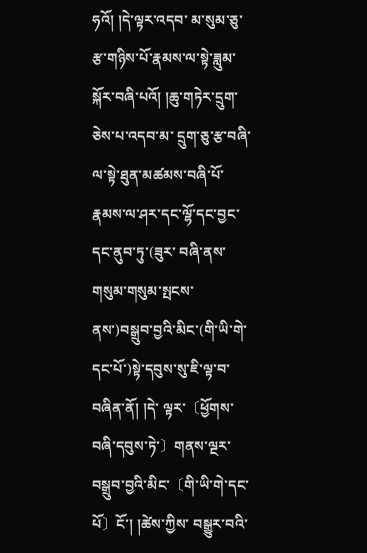ཧའོ། །དེ་ལྟར་འདབ་ མ་སུམ་ཅུ་རྩ་གཉིས་པོ་རྣམས་ལ་སྟེ་ཟླུམ་སྐོར་བཞི་པའོ། །ཆུ་གཏེར་དྲུག་ཅེས་པ་འདབ་མ་ དྲུག་ཅུ་རྩ་བཞི་ལ་སྟེ་ཐུན་མཚམས་བཞི་པོ་རྣམས་ལ་ཤར་དང་ལྷོ་དང་བྱང་དང་ནུབ་ཏུ་(ཟུར་ བཞི་ནས་གསུམ་གསུམ་སྤངས་ནས་)བསྒྲུབ་བྱའི་མིང་(གི་ཡི་གེ་དང་པོ་)སྟེ་དབུས་སུ་ཇི་ལྟ་བ་བཞིན་ནོ། །དེ་ ལྟར་〔ཕྱོགས་བཞི་དབུས་ཏེ་〕གནས་ལྔར་བསྒྲུབ་བྱའི་མིང་〔གི་ཡི་གེ་དང་པོ〕ངོ་། །ཚེས་ཀྱིས་ བསྒྱུར་བའི་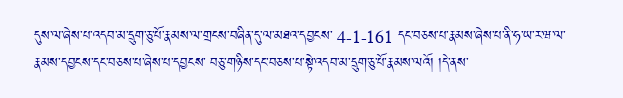དུས་ལ་ཞེས་པ་འདབ་མ་དྲུག་ཅུ་པོ་རྣམས་ལ་གྲངས་བཞིན་དུ་ལ་མཐའ་དབྱངས་ 4-1-161 དང་བཅས་པ་རྣམས་ཞེས་པ་ནི་ཧ་ཡ་ར་ཝ་ལ་རྣམས་དབྱངས་དང་བཅས་པ་ཞེས་པ་དབྱངས་ བཅུ་གཉིས་དང་བཅས་པ་སྟེ་འདབ་མ་དྲུག་ཅུ་པོ་རྣམས་ལའོ། །དེ་ནས་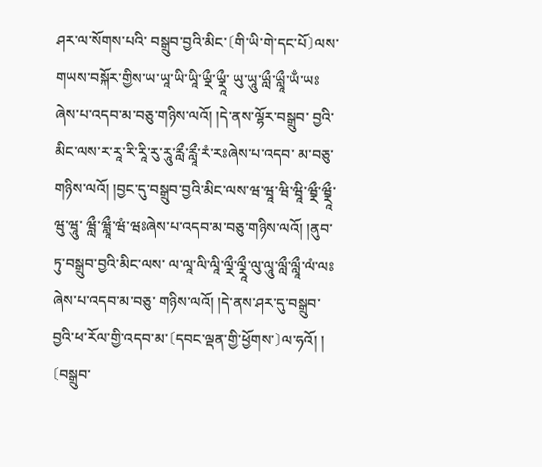ཤར་ལ་སོགས་པའི་ བསྒྲུབ་བྱའི་མིང་〔གི་ཡི་གེ་དང་པོ〕ལས་གཡས་བསྐོར་གྱིས་ཡ་ཡཱ་ཡི་ཡཱི་ཡྼྀ་ཡྼཱྀ་ ཡུ་ཡཱུ་ཡླྀ་ཡླཱྀ་ཡྃ་ཡཿ ཞེས་པ་འདབ་མ་བཅུ་གཉིས་ལའོ། །དེ་ནས་ལྷོར་བསྒྲུབ་ བྱའི་མིང་ལས་ར་རཱ་རི་རཱི་རུ་རཱུ་རླྀ་རླཱྀ་རཾ་རཿཞེས་པ་འདབ་ མ་བཅུ་གཉིས་ལའོ། །བྱང་དུ་བསྒྲུབ་བྱའི་མིང་ལས་ཝ་ཝཱ་ཝི་ཝཱི་ཝྼྀ་ཝྼཱྀ་ཝུ་ཝཱུ་ ཝླྀ་ཝླཱྀ་ཝཾ་ཝཿཞེས་པ་འདབ་མ་བཅུ་གཉིས་ལའོ། །ནུབ་ཏུ་བསྒྲུབ་བྱའི་མིང་ལས་ ལ་ལཱ་ལི་ལཱི་ལྼྀ་ལྼཱྀ་ལུ་ལཱུ་ལླྀ་ལླཱྀ་ལཾ་ལཿཞེས་པ་འདབ་མ་བཅུ་ གཉིས་ལའོ། །དེ་ནས་ཤར་དུ་བསྒྲུབ་བྱའི་ཕ་རོལ་གྱི་འདབ་མ་〔དབང་ལྡན་གྱི་ཕྱོགས་〕ལ་ཧའོ། ། 〔བསྒྲུབ་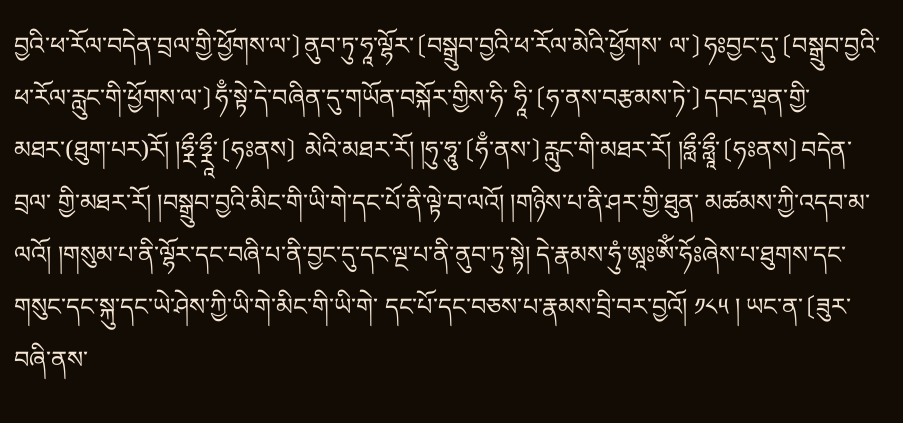བྱའི་ཕ་རོལ་བདེན་བྲལ་གྱི་ཕྱོགས་ལ་〕ནུབ་ཏུ་ཧཱ་ལྷོར་〔བསྒྲུབ་བྱའི་ཕ་རོལ་མེའི་ཕྱོགས་ ལ་〕ཧཿབྱང་དུ་〔བསྒྲུབ་བྱའི་ཕ་རོལ་རླུང་གི་ཕྱོགས་ལ་〕ཧྃ་སྟེ་དེ་བཞིན་དུ་གཡོན་བསྐོར་གྱིས་ཧི་ ཧཱི་〔ཧ་ནས་བརྩམས་ཏེ་〕དབང་ལྡན་གྱི་མཐར་(ཐུག་པར)རོ། །ཧྼྀ་ཧྼཱྀ་〔ཧཿནས〕 མེའི་མཐར་རོ། །ཧུ་ཧཱུ་〔ཧྃ་ནས་〕རླུང་གི་མཐར་རོ། །ཧླྀ་ཧླཱྀ་〔ཧཿནས〕བདེན་བྲལ་ གྱི་མཐར་རོ། །བསྒྲུབ་བྱའི་མིང་གི་ཡི་གེ་དང་པོ་ནི་ལྟེ་བ་ལའོ། །གཉིས་པ་ནི་ཤར་གྱི་ཐུན་ མཚམས་ཀྱི་འདབ་མ་ལའོ། །གསུམ་པ་ནི་ལྷོར་དང་བཞི་པ་ནི་བྱང་དུ་དང་ལྔ་པ་ནི་ནུབ་ཏུ་སྟེ། དེ་རྣམས་ཧུཾ་ཨཱཿༀ་ཧོཿཞེས་པ་ཐུགས་དང་གསུང་དང་སྐུ་དང་ཡེ་ཤེས་ཀྱི་ཡི་གེ་མིང་གི་ཡི་གེ་ དང་པོ་དང་བཅས་པ་རྣམས་བྲི་བར་བྱའོ། ༡༨༥ ། ཡང་ན་〔ཟུར་བཞི་ནས་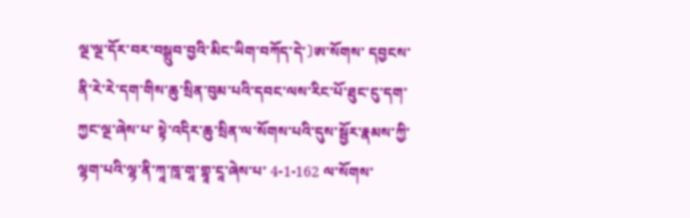ལྔ་ལྔ་དོར་བར་བསྒྲུབ་བྱའི་མིང་ཡིག་བཀོད་དེ་〕ཨ་སོགས་ དབྱངས་ནི་རེ་རེ་དག་གིས་ཆུ་སྲིན་བུམ་པའི་དབང་ལས་རིང་པོ་ཐུང་ངུ་དག་ཀྱང་ལྔ་ཞེས་པ་ སྟེ་འདིར་ཆུ་སྲིན་ལ་སོགས་པའི་དུས་སྦྱོར་རྣམས་ཀྱི་ལྷག་པའི་ལྷ་ནི་ཀཱ་ཁཱ་གཱ་གྷཱ་ངཱ་ཞེས་པ་ 4-1-162 ལ་སོགས་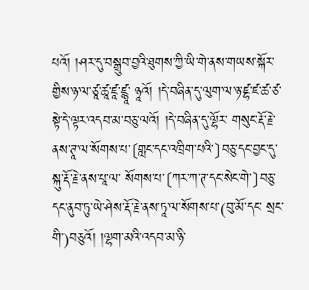པའོ། །ཤར་དུ་བསྒྲུབ་བྱའི་ཐུགས་ཀྱི་ཡི་གེ་ནས་གཡས་སྐོར་གྱིས་ཉ་ལ་ཙཱ་ཚཱ་ཛཱ་ཛྙཱ་ ཉཱའོ། །དེ་བཞིན་དུ་ལུག་ལ་ཉ་ཛྷ་ཛ་ཚ་ཙ་སྟེ་དེ་ལྟར་འདབ་མ་བཅུ་ལའོ། །དེ་བཞིན་དུ་ལྷོར་ གསུང་རྡོ་རྗེ་ནས་ཊཱ་ལ་སོགས་པ་〔གླང་དང་འཁྲིག་པའི་〕བཅུ་དང་བྱང་དུ་སྐུ་རྡོ་རྗེ་ནས་པཱ་ལ་ སོགས་པ་〔ཀར་ཀ་ཊ་དང་སེང་གེ་〕བཅུ་དང་ནུབ་ཏུ་ཡེ་ཤེས་རྡོ་རྗེ་ནས་ཏཱ་ལ་སོགས་པ་(བུ་མོ་དང་ སྲང་གི་)བཅུའོ། །ལྷག་མའི་འདབ་མ་ཉི་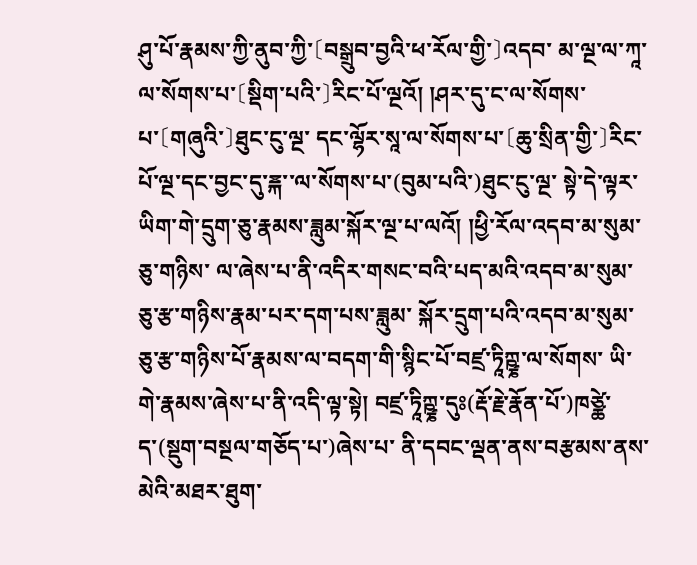ཤུ་པོ་རྣམས་ཀྱི་ནུབ་ཀྱི་〔བསྒྲུབ་བྱའི་ཕ་རོལ་གྱི་〕འདབ་ མ་ལྔ་ལ་ཀཱ་ལ་སོགས་པ་〔སྡིག་པའི་〕རིང་པོ་ལྔའོ། །ཤར་དུ་ང་ལ་སོགས་པ་〔གཞུའི་〕ཐུང་ངུ་ལྔ་ དང་ལྷོར་སཱ་ལ་སོགས་པ་〔ཆུ་སྲིན་གྱི་〕རིང་པོ་ལྔ་དང་བྱང་དུ་ྈྐ་་ལ་སོགས་པ་(བུམ་པའི་)ཐུང་ངུ་ལྔ་ སྟེ་དེ་ལྟར་ཡིག་གེ་དྲུག་ཅུ་རྣམས་ཟླུམ་སྐོར་ལྔ་པ་ལའོ། །ཕྱི་རོལ་འདབ་མ་སུམ་ཅུ་གཉིས་ ལ་ཞེས་པ་ནི་འདིར་གསང་བའི་པད་མའི་འདབ་མ་སུམ་ཅུ་རྩ་གཉིས་རྣམ་པར་དག་པས་ཟླུམ་ སྐོར་དྲུག་པའི་འདབ་མ་སུམ་ཅུ་རྩ་གཉིས་པོ་རྣམས་ལ་བདག་གི་སྙིང་པོ་བཛྲ་ཏཱིཀྵྞ་ལ་སོགས་ ཡི་གེ་རྣམས་ཞེས་པ་ནི་འདི་ལྟ་སྟེ། བཛྲ་ཏཱིཀྵྞ་དུཿ(རྡོ་རྗེ་རྣོན་པོ་)ཁཙྪེ་ད་(སྡུག་བསྔལ་གཅོད་པ་)ཞེས་པ་ ནི་དབང་ལྡན་ནས་བརྩམས་ནས་མེའི་མཐར་ཐུག་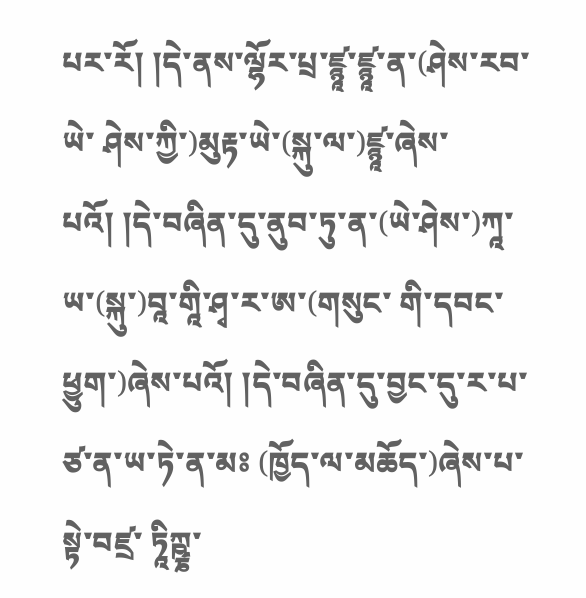པར་རོ། །དེ་ནས་ལྷོར་པྲ་ཛྙཱ་ཛྙཱ་ན་(ཤེས་རབ་ཡེ་ ཤེས་ཀྱི་)མུརྟ་ཡེ་(སྐུ་ལ་)ཛྙཱ་ཞེས་པའོ། །དེ་བཞིན་དུ་ནུབ་ཏུ་ན་(ཡེ་ཤེས་)ཀཱ་ཡ་(སྐུ་)བཱ་གཱི་ཤྭ་ར་ཨ་(གསུང་ གི་དབང་ཕྱུག་)ཞེས་པའོ། །དེ་བཞིན་དུ་བྱང་དུ་ར་པ་ཙ་ན་ཡ་ཏེ་ན་མཿ (ཁྱོད་ལ་མཆོད་)ཞེས་པ་སྟེ་བཛྲ་ ཏཱིཀྵྞ་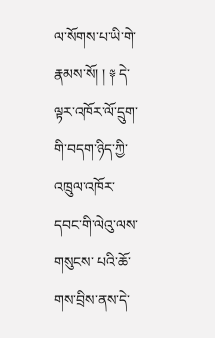ལ་སོགས་པ་ཡི་གེ་རྣམས་སོ། ། ༈ དེ་ལྟར་འཁོར་ལོ་དྲུག་གི་བདག་ཉིད་ཀྱི་འཁྲུལ་འཁོར་དབང་གི་ལེའུ་ལས་གསུངས་ པའི་ཆོ་གས་བྲིས་ནས་དེ་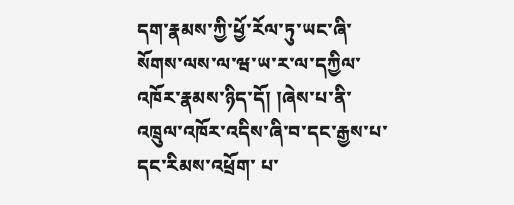དག་རྣམས་ཀྱི་ཕྱོ་རོལ་ཏུ་ཡང་ཞི་སོགས་ལས་ལ་ཝ་ཡ་ར་ལ་དཀྱིལ་ འཁོར་རྣམས་ཉིད་དོ། །ཞེས་པ་ནི་འཁྲུལ་འཁོར་འདིས་ཞི་བ་དང་རྒྱས་པ་དང་རིམས་འཕྲོག་ པ་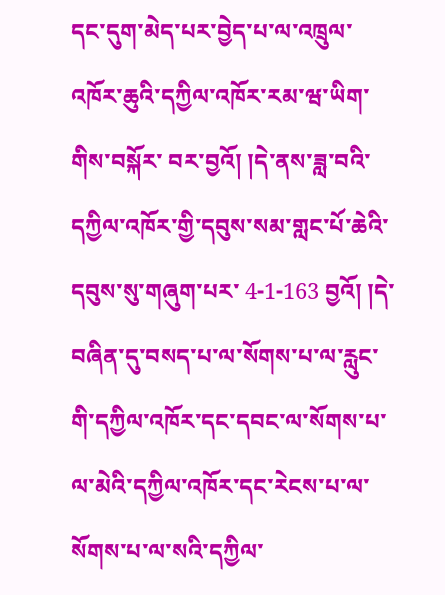དང་དུག་མེད་པར་བྱེད་པ་ལ་འཁྲུལ་འཁོར་ཆུའི་དཀྱིལ་འཁོར་རམ་ཝ་ཡིག་གིས་བསྐོར་ བར་བྱའོ། །དེ་ནས་ཟླ་བའི་དཀྱིལ་འཁོར་གྱི་དབུས་སམ་གླང་པོ་ཆེའི་དབུས་སུ་གཞུག་པར་ 4-1-163 བྱའོ། །དེ་བཞིན་དུ་བསད་པ་ལ་སོགས་པ་ལ་རླུང་གི་དཀྱིལ་འཁོར་དང་དབང་ལ་སོགས་པ་ ལ་མེའི་དཀྱིལ་འཁོར་དང་རེངས་པ་ལ་སོགས་པ་ལ་སའི་དཀྱིལ་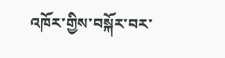འཁོར་གྱིས་བསྐོར་བར་